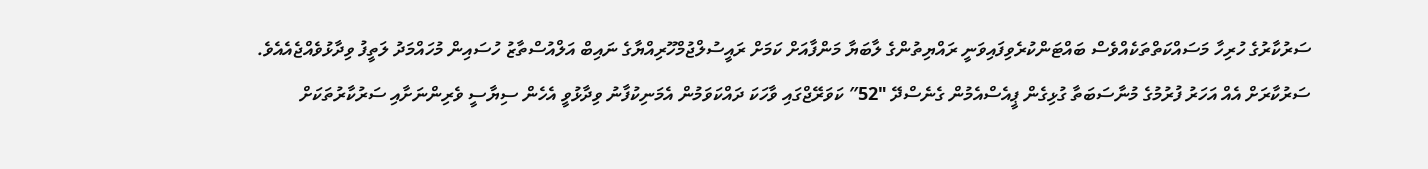ސަރުކާރުގެ ހުރިހާ މަސައްކަތްތަކެއްވެސް ބައްޓަންކުރެވިފައިވަނީ ރައްޔިތުންގެ ލާބަޔާ މަންފާއަށް ކަމަށް ރައީސުލްޖުމްހޫރިއްޔާގެ ނައިބް އަލްއުސްތާޒު ހުސައިން މުހައްމަދު ލަތީފު ވިދާޅުވެއްޖެއެއެވެ.
ސަރުކާރަށް އެއް އަހަރު ފުރުމުގެ މުނާސަބަތާ ގުޅިގެން ޕީއެސްއެމުން ގެނެސްދޭ "52″ ކަވަރޭޖްގައި ވާހަކަ ދައްކަވަމުން އެމަނިކުފާނު ވިދާޅުވީ އެހެން ސިޔާސީ ވެރިންނަށާއި ސަރުކާރުތަކަށް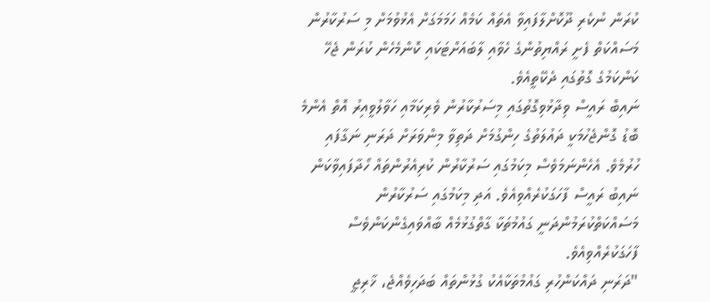ކުރަން ނުކެރި ދޫކޮށްލާފައިވާ އެތައް ކަމެއް ހަމަމަގަށް އެޅުވުމަށް މި ސަރުކާރުން މަސައްކަތް ފެށީ ރައްޔިތުންގެ ހެވާއި ލާބައަށްޓަކައި ކޮންމެހެން ކުރަން ޖެހޭ ކަންކަމުގެ ގޮތުގައި ދެކޭތީއެވެ.
ނައިބް ރައީސް ވިދާޅުވިގޮތުގައި މިސަރުކާރުން ވެރިކަމާއި ހަވާލުވީއިރު އޮތް އެންމެ ބޮޑު ގޮންޖެހުމަކީ ދައުލަތުގެ ހިންގުމަށް ދަތިވާ މިންވަރަށް ދަރަނި ނަގާފައި ހުރުމެވެ. އެހެންނަމަވެސް މިކަމުގައި ސަރުކާރުން ކުރިއެރުންތައް ހޯދާފައިވާކަން ނައިބު ރައީސް ފާހަގަކުރެއްވިއެވެ. އަދި މިކަމުގައި ސަރުކާރުން މަސައްކަތްކުރަމުންދަނީ ގައުމުތަކާ ގާތްގުޅުމެއް ބާއްވައިގެންކަންވެސް ފާހަގަކުރެއްވިއެވެ.
"ދަރަނި ދައްކަންހުރި ގައުމުތަކާއެކު ގުޅުންތައް ބަދަހިވެއްޖެ، ޚާރިޖީ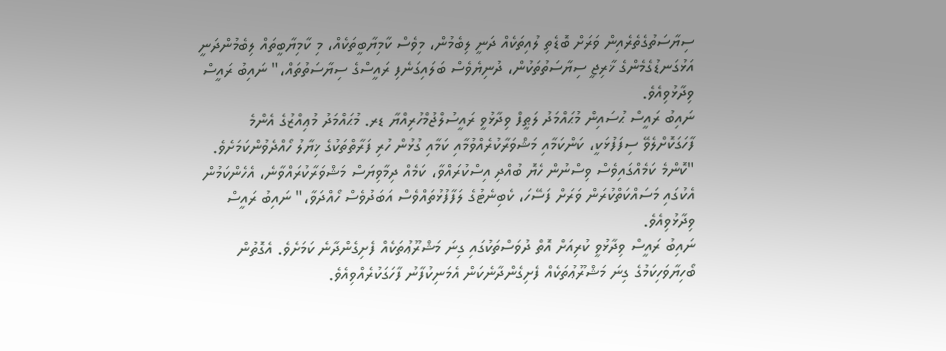ސިޔާސަތުގެތެރެއިން ވަރަށް ބޮޑެތި ލުއިތަކެއް ދަނީ ލިބެމުން، މިވެސް ކާމިޔާބީތަކެއް، މި ކާމިޔާބީތައް ލިބެމުންދަނީ އަޅުގަނޑުގެމެންގެ ޚާރިޖީ ސިޔާސަތުތަކުން، ދުނިޔެވެސް ބަލައިގަނެފި ރައީސްގެ ސިޔާސަތުތައް،" ނައިބު ރައީސް ވިދާޅުވިއެވެ.
ނައިބު ރައީސް ޙުސައިން މުޙައްމަދު ލަޠީފް ވިދާޅުވީ ރައީސުލްޖުމްހުރިއްޔާ ޑރ. މުޙައްމަދު މުޢިއްޒުގެ އެންމެ ފާހަގަކޮށްލެވޭ ސިފަފުޅަކީ، ކަންކަމާއި މަޝްވަރާކުރެއްވުމާއި ކަމާއި ގުޅުން ހުރި ފަރާތްތަކުގެ ޚިޔާލު ހޯއްދެވުންކަމަށެވެ.
"ކޮންމެ ކަމެއްގައިވެސް ވިސްނުން ހެޔޮ ބުއްދި އިސްކުރައްވާ، ކަމެއް ދިމާވިޔަސް މަޝްވަރާކުރައްވާނެ، އެހެންކަމުން އެކުގައި މަސައްކަތްކުރަން ވަރަށް ފަސޭހަ، ކެބިނެޓުގެ ލަފާފުޅުތައްވެސް އަބަދުވެސް ހޯއްދަވާ،" ނައިބު ރައީސް ވިދާޅުވިއެވެ.
ނައިބު ރައީސް ވިދާޅުވީ ކުރިއަށް އޮތް ދުވަސްތަކުގައި ގިނަ މަޝްރޫޢުތަކެއް ފެށިގެންދާނެ ކަމަށެވެ. އެގޮތުން ބޯހިޔާވަހިކަމުގެ ގިނަ މަޝްރޫޢުތަކެއް ފެށިގެންދާނެކަން އެމަނިކުފާނު ފާހަގަކުރެއްވިއެވެ.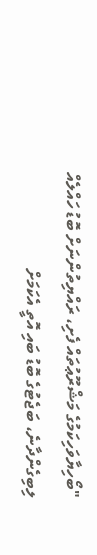"ބޯހިޔާވަހިކަމުގެ މަޝްރޫޢުތައް ފެށި، ރައްޔިތުންނަށް ބޮޑު ހައްލެއް ލިބިގެންދާނެ، ބަޖެޓުގެ ބޮޑު ބައި އޮތީ އެކަމަށް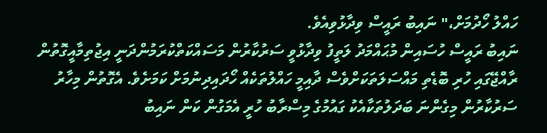ހައްލު ހޯދުމަށް،" ނައިބު ރައީސް ވިދާޅުވިއެވެ.
ނައިބު ރައީސް ހުސައިން މުޙައްމަދު ލަތީފު ވިދާޅުވީ ސަރުކާރުން މަސައްކަތްކުރަމުންދަނީ އިޖުތިމާއީގޮތުން ރާއްޖޭގައި ހުރި ބޮޑެތި މައްސަލަތަކަށްވެސް ދާއިމީ ހައްލުތަކެއް ހޯދައިދިނުމަށް ކަމަށެވެ. އެގޮތުން މިހާރު ސަރުކާރުން މިގެންނަ ބަދަލުތަކާއެކު ގައުމުގެ މިސްރާބު ހުރީ އެމަގުން ކަން ނައިބު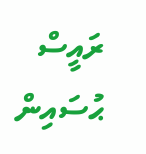ރައީސް ޙުސައިން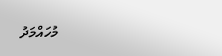މުހައްމަދު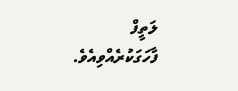ލަތީފް ފާހަގަކުރެއްވިއެވެ.